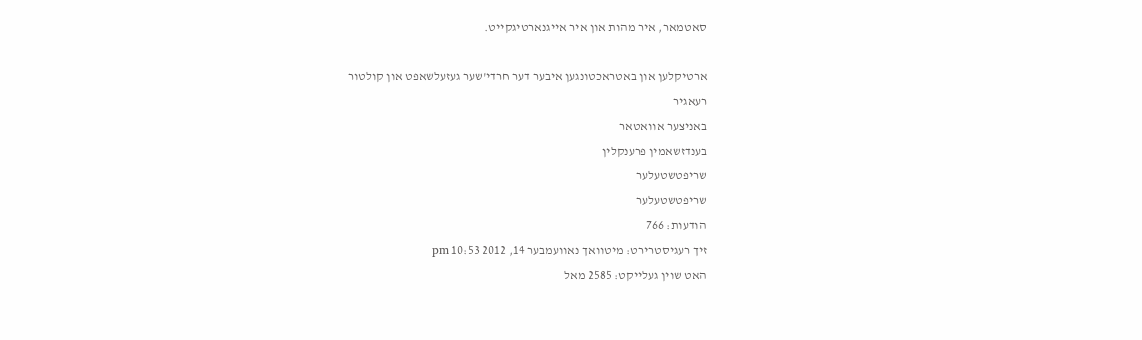סאטמאר, איר מהות און איר אייגנארטיגקייט.

ארטיקלען און באטראכטונגען איבער דער חרדי'שער געזעלשאפט און קולטור
רעאגיר
באניצער אוואטאר
בענדזשאמין פרענקלין
שריפטשטעלער
שריפטשטעלער
הודעות: 766
זיך רעגיסטרירט: מיטוואך נאוועמבער 14, 2012 10:53 pm
האט שוין געלייקט: 2585 מאל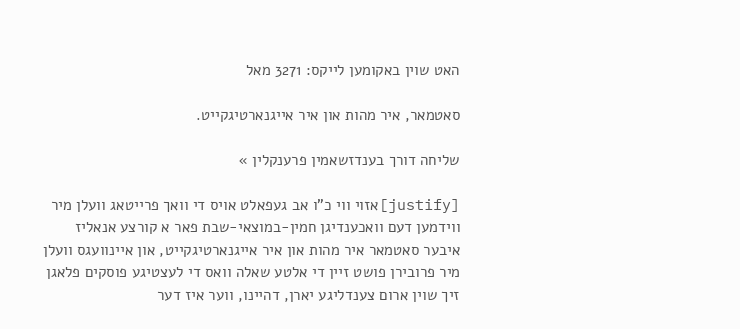האט שוין באקומען לייקס: 3271 מאל

סאטמאר, איר מהות און איר אייגנארטיגקייט.

שליחה דורך בענדזשאמין פרענקלין »

[justify]אזוי ווי כ"ו אב געפאלט אויס די וואך פרייטאג וועלן מיר ווידמען דעם וואכענדיגן חמין-במוצאי-שבת פאר א קורצע אנאליז איבער סאטמאר איר מהות און איר אייגנארטיגקייט, און איינוועגס וועלן מיר פרובירן פושט זיין די אלטע שאלה וואס די לעצטיגע פוסקים פלאגן זיך שוין ארום צענדליגע יארן, דהיינו, ווער איז דער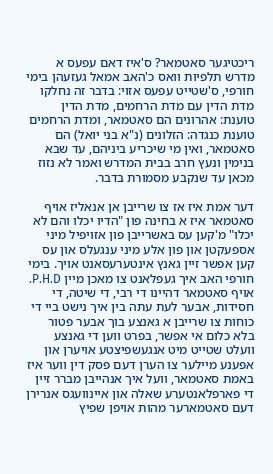ריכטיגער סאטמאר? ס'איז דאם עפעס א מדרש תלפיות וואס כ'האב אמאל געזעהן בימי חורפי, ס'שטייט עפעס אזוי: בדבר זה נחלקו מדת הדין עם מדת הרחמים, מדת הדין טוענת: אהרונים הם סאטמאר, ומדת הרחמים טוענת כנגדה: הזלונים (נ"א בני יואל) הם סאטמאר, ואין מי שיכריע ביניהם, עד שבא בנימין ונעץ חרב בבית המדרש ואמר לא נזוז מכאן עד שנקבע מסמורת בדבר.

דער אמת איז אז צו שרייבן אן אנאליז אויף סאטמאר איז א בחינה פון "הדיו יכלו והם לא יכלו" מ'קען עס באשרייבן פון אזויפיל מיני אספעקטן און פון אלע מיני ענגעלס און עס קען אפשר זיין גאנץ אינטערעסאנט אויך. בימי חורפי האב איך געפלאנט צו מאכן מיין P.H.D. אויף סאטמאר דהיינו די רבי, די שיטה, די חסידות, אבער לעת עתה בין איך נישט ביי די כוחות צו שרייבן א גאנצע בוך אבער פטור בלא כלום אי אפשר, בפרט ווען די גאנצע וועלט שטייט מיט אנגעשפיצטע אויערן און אפענע מיילער צו הערן דעם פסק דין ווער איז באמת סאטמאר, וועל איך אנהייבן מברר זיין די פארפלאנטערע שאלה און איינוועגס אנרירן דעם סאטמארער מהות אויפן שפיץ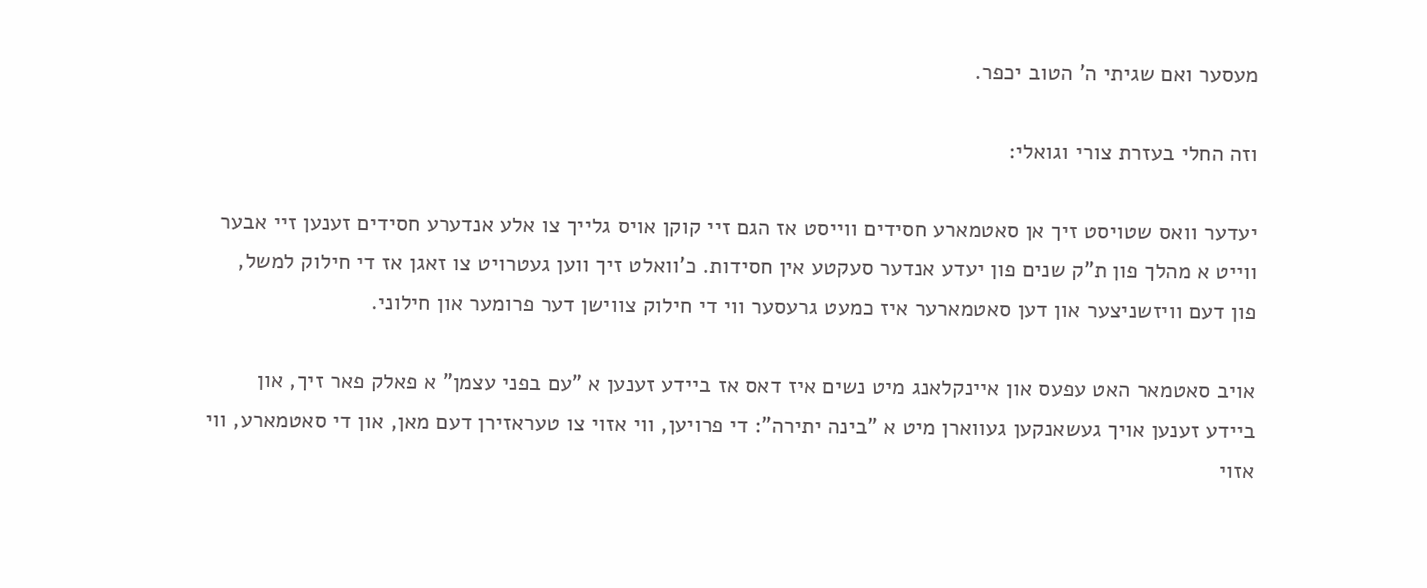מעסער ואם שגיתי ה' הטוב יכפר.

וזה החלי בעזרת צורי וגואלי:

יעדער וואס שטויסט זיך אן סאטמארע חסידים ווייסט אז הגם זיי קוקן אויס גלייך צו אלע אנדערע חסידים זענען זיי אבער ווייט א מהלך פון ת"ק שנים פון יעדע אנדער סעקטע אין חסידות. כ'וואלט זיך ווען געטרויט צו זאגן אז די חילוק למשל, פון דעם וויזשניצער און דען סאטמארער איז כמעט גרעסער ווי די חילוק צווישן דער פרומער און חילוני.

אויב סאטמאר האט עפעס און איינקלאנג מיט נשים איז דאס אז ביידע זענען א "עם בפני עצמן" א פאלק פאר זיך, און ביידע זענען אויך געשאנקען געווארן מיט א "בינה יתירה": די פרויען, ווי אזוי צו טעראזירן דעם מאן, און די סאטמארע, ווי אזוי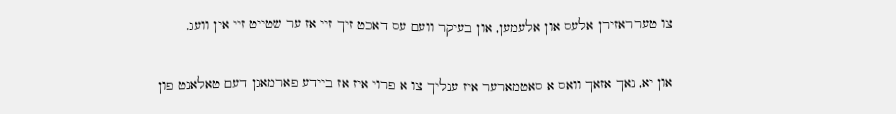צו טערראזירן אלעס און אלעמען, און בעיקר וועם עס דאכט זיך זיי אז ער שטייט זיי אין וועג.

און יא, נאך אזאך וואס א סאטמארער איז ענליך צו א פרוי איז אז ביידע פארמאגן דעם טאלאנט פון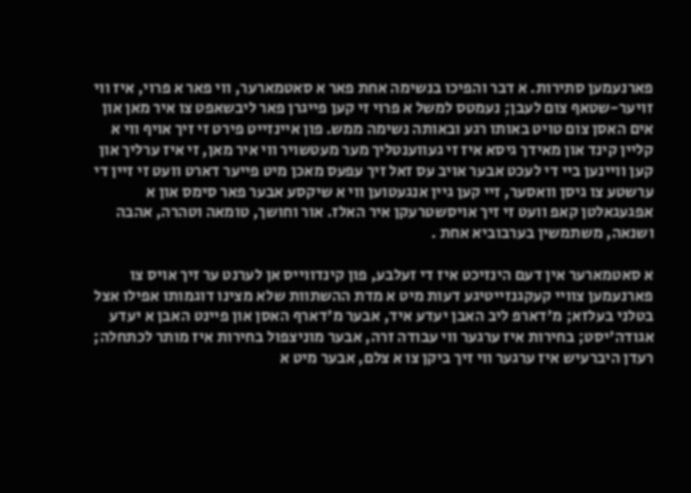פארנעמען סתירות. א דבר והפיכו בנשימה אחת פאר א סאטמארער, ווי פאר א פרוי, איז ווי זויער-שטאף צום לעבן; נעמטס למשל א פרוי זי קען פייגרן פאר ליבשאפט צו איר מאן און אים האסן צום טויט באותו רגע ובאותה נשימה ממש. פון איינזייט פירט זי זיך אויף ווי א קליין קינד און מאידך גיסא איז זי געווענטליך מער מעטשויר ווי איר מאן, זי איז ערליך און קען וויינען ביי די לעכט אבער אויב עס זאל זיך עפעס מאכן מיט פייער דארט וועט זי זיין די ערשטע צו גיסן וואסער, זיי קען גיין אנגעטוען ווי א שיקסע אבער פאר סימס און א אפגעגאלטן קאפ וועט זי זיך אויסשטרעקן איר האלז. אור וחושך, טומאה וטהרה, אהבה ושנאה, משתמשין בערבוביא אחת .

א סאטמארער אין דעם הינזיכט איז די זעלבע, פון קינדווייס אן לערנט ער זיך אויס צו פארנעמען צוויי קעקגנזייטיגע דעות מיט א מדת ההשתוות שלא מצינו דוגמותו אפילו אצל בטלני בעלזא; מ'דארפ ליב האבן יעדע איד, אבער מ'דארף האסן און פיינט האבן א יעדע אגודה'יסט; בחירות איז ערגער ווי עבודה זרה, אבער מוניצפול בחירות איז מותר לכתחלה; רעדן היברעיש איז ערגער ווי זיך ביקן צו א צלם, אבער מיט א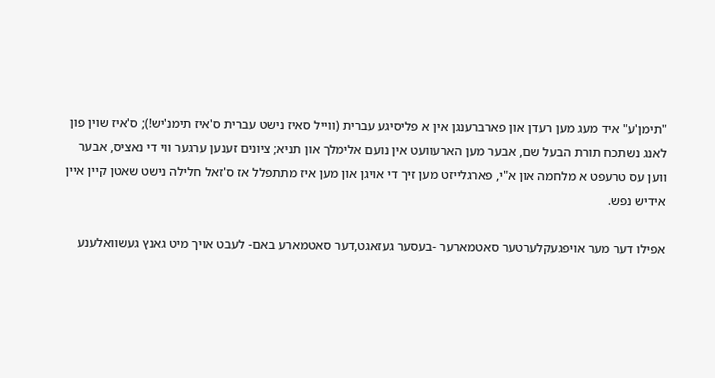"תימן'ע" איד מעג מען רעדן און פארברענגן אין א פליסיגע עברית (ווייל סאיז נישט עברית ס'איז תימנ'יש!); ס'איז שוין פון לאנג נשתכח תורת הבעל שם, אבער מען הארעוועט אין נועם אלימלך און תניא; ציונים זענען ערגער ווי די נאציס, אבער ווען עס טרעפט א מלחמה און א"י, פארגלייזט מען זיך די אויגן און מען איז מתתפלל אז ס'זאל חלילה נישט שאטן קיין איין אידיש נפש.

אפילו דער מער אויפגעקלערטער סאטמארער -בעסער געזאגט,דער סאטמארע באם- לעבט אויך מיט גאנץ געשוואלענע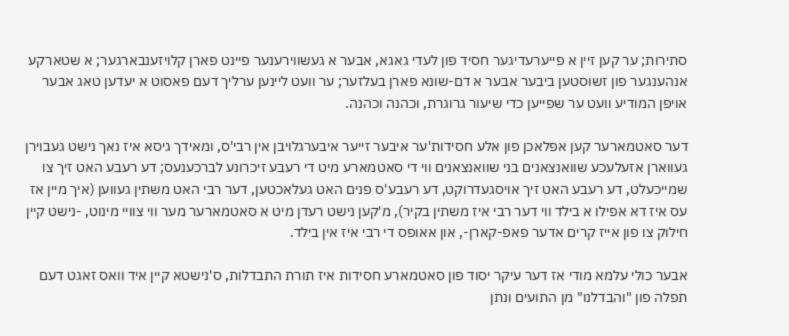סתירות; ער קען זיין א פייערעדיגער חסיד פון לעדי גאגא, אבער א געשווירענער פיינט פארן קלויזענבארגער; א שטארקע אנהענגער פון זשוסטען ביבער אבער א דם-שונא פארן בעלזער; ער וועט ליינען ערליך דעם פאסוט א יעדען טאג אבער אויפן המודיע וועט ער שפייען כדי שיעור גרוגרת, וכהנה וכהנה.

דער סאטמארער קען אפלאכן פון אלע חסידות'ער איבער זייער איבערגלויבן אין רבי'ס, ומאידך גיסא איז נאך נישט געבוירן געווארן אזעלעכע שוואנצאנים בני שוואנצאנים ווי די סאטמארע מיט די רעבע זיכרונע לברכענעס; דע רעבע האט זיך צו שמייכעלט, דע רעבע האט זיך אויסגעדרוקט, דע רעבע'ס פנים האט געלאכטען, דער רבי האט משתין געווען (איך מיין אז עס איז דא אפילו א בילד ווי דער רבי איז משתין בקיר), מ'קען נישט רעדן מיט א סאטמארער מער ווי צוויי מינוט, -נישט קיין חילוק צו פון אייז קרים אדער פאפ-קארן-, און אאופס די רבי איז אין בילד.

אבער כולי עלמא מודי אז דער עיקר יסוד פון סאטמארע חסידות איז תורת התבדלות, ס'נישטא קיין איד וואס זאגט דעם תפלה פון "והבדלנו" מן התועים ונתן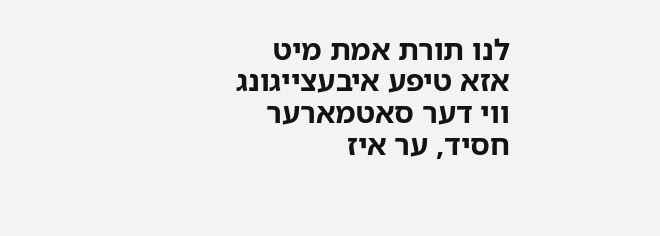לנו תורת אמת מיט אזא טיפע איבעצייגונג ווי דער סאטמארער חסיד, ער איז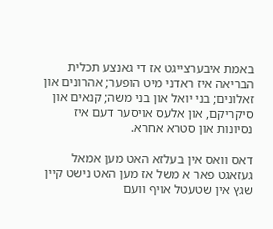באמת איבערצייגט אז די גאנצע תכלית הבריאה איז ראדני מיט הופער; אהרונים און זאלונים; בני יואל און בני משה; קנאים און סיקריקם, און אלעס אויסער דעם איז נסיונות און סטרא אחרא.

דאס וואס אין בעלזא האט מען אמאל געזאגט פאר א משל אז מען האט נישט קיין שגץ אין שטעטל אויף וועם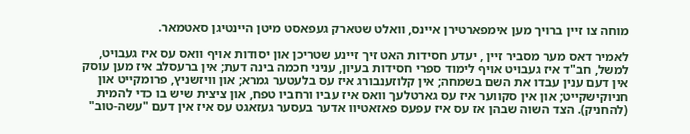מוחה צו זיין ברויך מען אימפארטירן איינס, וואלט שטארק געפאסט מיטן היינטיגן סאטמאר.

לאמיר דאס מער מסביר זיין , יעדע חסידות האט זיך זיינע שטריכן און יסודות אויף וואס עס איז געבויט, למשל, חב"ד איז געבויט אויף לימוד ספרי חסידות בעיון, עניני חכמה בינה דעת; אין ברעסלב איז מען עוסק אין דעם ענין עבדו את השם בשמחה; אין קלוזענבורג איז עס בלעטער גמרא; און וויזשניץ, פרומקייט און חניוקישקייט; און אין סקווער איז עס גארטלעך וואס איז עביו ורחביו טפח, און ציצית שיש בו כדי להמית (להחניק). הצד השוה שבהן אז עס איז עפעס פאזאטיוו אדער בעסער געזאגט עס איז אין דעם "עשה-טוב"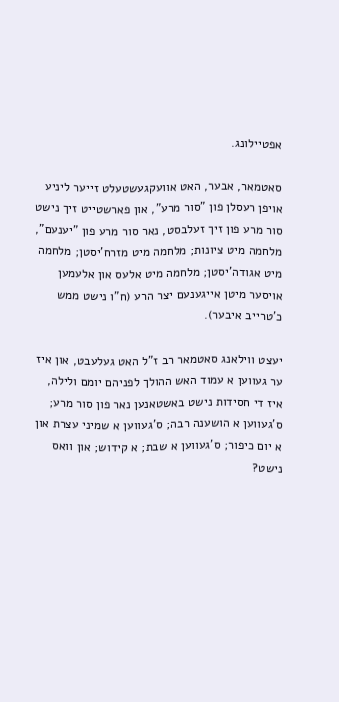אפטיילונג.

סאטמאר, אבער, האט אוועקגעשטעלט זייער ליניע אויפן רעסלן פון "סור מרע", און פארשטייט זיך נישט סור מרע פון זיך זעלבסט, נאר סור מרע פון "יענעם", מלחמה מיט ציונות; מלחמה מיט מזרח'יסטן; מלחמה מיט אגודה'יסטן; מלחמה מיט אלעס און אלעמען אויסער מיטן אייגענעם יצר הרע (ח"ו נישט ממש כ'טרייב איבער).

יעצט ווילאנג סאטמאר רב ז"ל האט געלעבט, און איז ער געווען א עמוד האש ההולך לפניהם יומם ולילה, איז די חסידות נישט באשטאנען נאר פון סור מרע; ס'געווען א הושענה רבה; ס'געווען א שמיני עצרת און א יום כיפור; ס'געווען א שבת; א קידוש; און וואס נישט?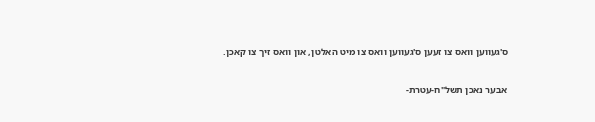ס'געווען וואס צו זעען ס'געווען וואס צו מיט האלטן, און וואס זיך צו קאכן.

אבער נאכן תשל"ח-עטרת-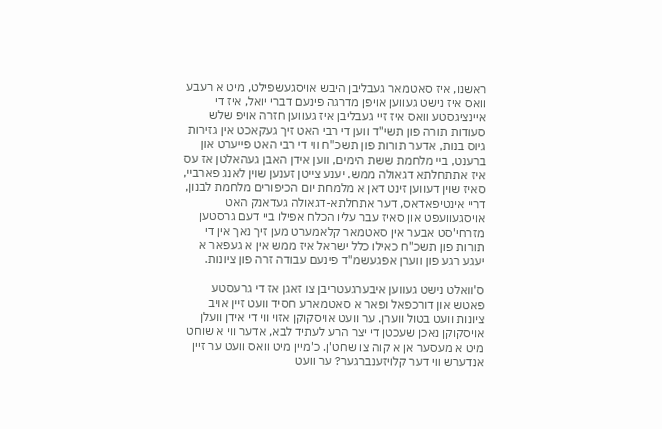ראשנו, איז סאטמאר געבליבן היבש אויסגעשפילט, מיט א רעבע וואס איז נישט געווען אויפן מדרגה פינעם דברי יואל, איז די איינציגסטע וואס איז זיי געבליבן איז געווען חזרה אויפ שלש סעודות תורה פון תשי"ד ווען די רבי האט זיך געקאכט אין גזירות גיוס בנות, אדער תורות פון תשכ"ח ווי די רבי האט פייערט און ברענט, ביי מלחמת ששת הימים, ווען אידן האבן געהאלטן אז עס איז אתתחלתא דגאולה ממש. יענע צייטן זענען שוין לאנג פארביי, סאיז שוין דעווען זינט דאן א מלמחת יום הכיפורים מלחמת לבנון, דריי אינטיפאדאס, דער אתחלתא-דגאולה געדאנק האט אויסגעוועפט און סאיז עבר עליו הכלח אפילו ביי דעם גרסטען מזרחי'סט אבער אין סאטמאר קלאמערט מען זיך נאך אין די תורות פון תשכ"ח כאילו כלל ישראל איז ממש אין א געפאר א יעגע רגע פון ווערן אפגעשמ"ד פינעם עבודה זרה פון ציונות.

ס'וואלט נישט געווען איבערגעטריבן צו זאגן אז די גרעסטע פאטש און דורכפאל ופאר א סאטמארע חסיד וועט זיין אויב ציונות וועט בטול ווערן. ער וועט אויסקוקן אזוי ווי די אידן וועלן אויסקוקן נאכן שעכטן די יצר הרע לעתיד לבא, אדער ווי א שוחט מיט א מעסער אן א קוה צו שחט'ן. כ'מיין מיט וואס וועט ער זיין אנדערש ווי דער קלויזענברגער? ער וועט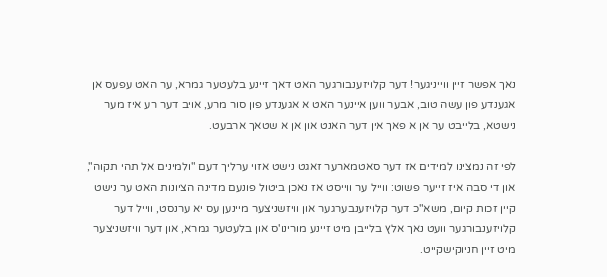נאך אפשר זיין ווייניגער! דער קלויזענבורגער האט דאך זיינע בלעטער גמרא, ער האט עפעס אן אגענדע פון עשה טוב, אבער ווען איינער האט א אגענדע פון סור מרע, אויב דער רע איז מער נישטא, בלייבט ער אן א פאך אין דער האנט און אן א שטאך ארבעט.

לפי זה נמצינו למידים אז דער סאטמארער זאגט נישט אזוי ערליך דעם "ולמינים אל תהי תקוה", און די סבה איז זייער פשוט: ווייל ער ווייסט אז נאכן ביטול פונעם מדינה הציונות האט ער נישט קיין זכות קיום, משא"כ דער קלויזענבערגער און וויזשניצער מיינען עס יא ערנסט, ווייל דער קלויזענבורגער וועט נאך אלץ בלייבן מיט זיינע מורינו'ס און בלעטער גמרא, און דער וויזשניצער מיט זיין חניוקישקייט.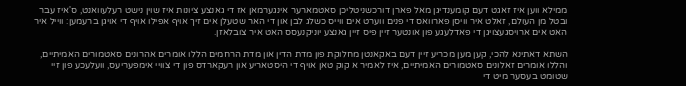ממילא ווען איז זאגט דעם קומענדיגן מאל פארן דורכשניטליכן סאטמארער אינגערמאן אז די גאנצע ציונות איז שוין נישט רעלעוואנט, ס'איז עבר ובטל מן העולם, זאלט איר וויסן פארוואס די פנים ווערט אים ווייס כשלג לבן און די האר שטעלן אים זיך אויף אפילו אויף די אויגן ברעמען: ווייל איר האט אים ארויסגעצויגן די פאדלעגע פון אונטער זיין פיס זיין גאנצע יוניקנעסס האט איר צובלאזן.

השתא דאתינא להכי, קען מען מכריע זיין דעם באקאנטן מחלוקת פון מדת הדין און מדת הרחמים הללו אומרים אהרונים סאטמורים האמיתיים, והללו אומרים זאלונים סאטמורים האמיתיים, איז לאמיר א קוק טאן אויף די היסטאריע און רעקארדס פון די צוויי אימפעריעס, וועלעכע פון זיי שטומט בעסער מיט די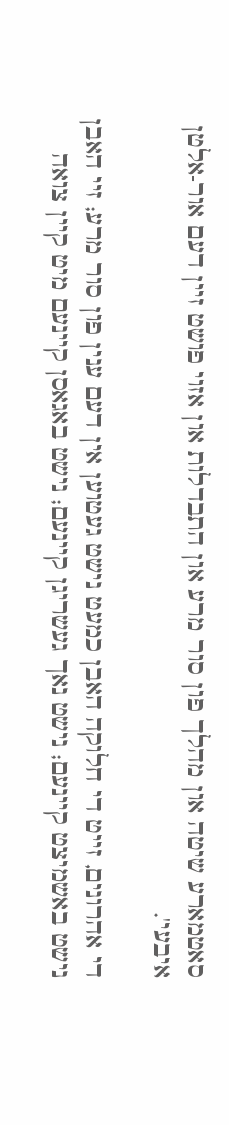סאטמארע שיטה און מהלך פון סור מרע און התבדלות און אזוי פושט זיין דעם אור-אלטן איבעי'.

די אהרונים, זייט די חלוקה האבן כמעט נישט געטוען אין דעם ענין פון סור מרע; זיי האבן נישט באשמיצט קיינעם; נישט נאך געשריגן קיינעם; נישט באגאסן קיינעם מיט קיין צואה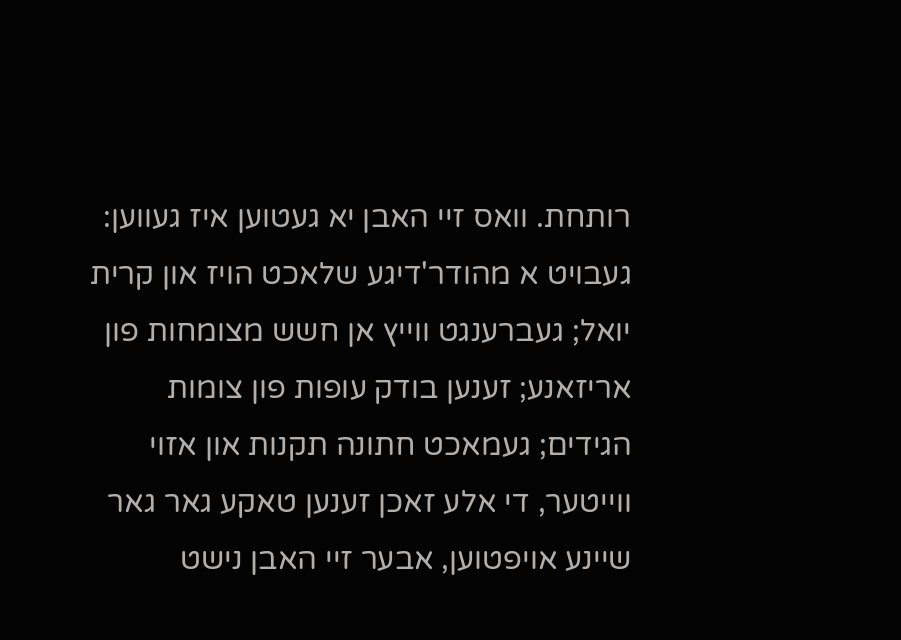רותחת. וואס זיי האבן יא געטוען איז געווען: געבויט א מהודר'דיגע שלאכט הויז און קרית יואל; געברענגט ווייץ אן חשש מצומחות פון אריזאנע; זענען בודק עופות פון צומות הגידים; געמאכט חתונה תקנות און אזוי ווייטער, די אלע זאכן זענען טאקע גאר גאר שיינע אויפטוען, אבער זיי האבן נישט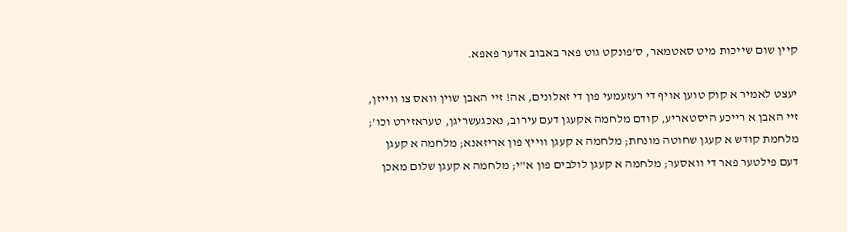קיין שום שייכות מיט סאטמאר, ס'פונקט גוט פאר באבוב אדער פאפא.

יעצט לאמיר א קוק טוען אויף די רעזעמעי פון די זאלונים, אה! זיי האבן שוין וואס צו ווייזן, זיי האבן א רייכע היסטאריע, קודם מלחמה אקעגן דעם עירוב, נאכגעשריגן, טעראזירט וכו'; מלחמת קודש א קעגן שחוטה מונחת; מלחמה א קעגן ווייץ פון אריזאנא; מלחמה א קעגן דעם פילטער פאר די וואסער; מלחמה א קעגן לולבים פון א"י; מלחמה א קעגן שלום מאכן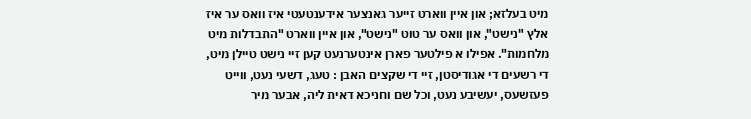מיט בעלזא; און איין ווארט זייער גאנצער אידענטעטי איז וואס ער איז אלץ "נישט", און וואס ער טוט "נישט", און איין ווארט "התבדלות מיט מלחמות". אפילו א פילטער פארן אינטערנעט קען זיי נישט טיילן מיט, די רשעים די אגודיסטן, זיי די שקצים האבן : טעג, דשעי נעט, ווייט פעזשעס, יעשיבע נעט, וכל שם וחניכא דאית ליה, אבער מיר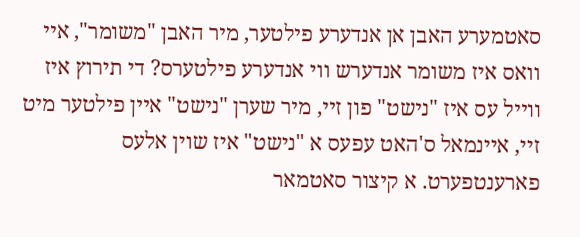סאטמערע האבן אן אנדערע פילטער, מיר האבן "משומר", איי וואס איז משומר אנדערש ווי אנדערע פילטערס? די תירוץ איז ווייל עס איז "נישט" פון זיי, מיר שערן "נישט" איין פילטער מיט זיי, איינמאל ס'האט עפעס א "נישט" איז שוין אלעס פארענטפערט. א קיצור סאטמאר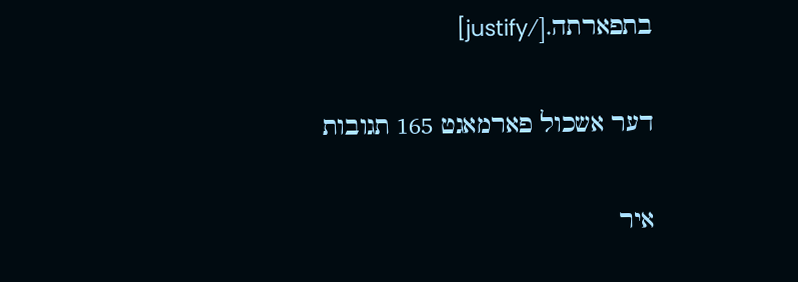בתפארתה.[/justify]

דער אשכול פארמאגט 165 תגובות

איר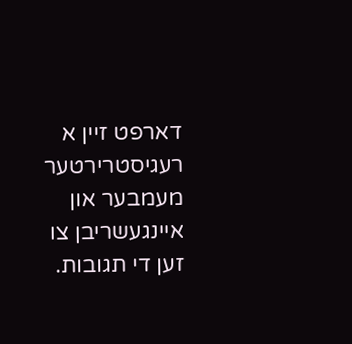דארפט זיין א רעגיסטרירטער מעמבער און איינגעשריבן צו זען די תגובות.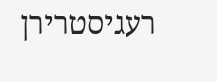רעגיסטרירן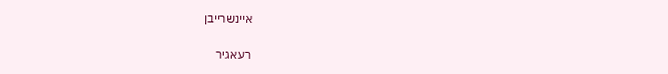איינשרייבן

רעאגיר